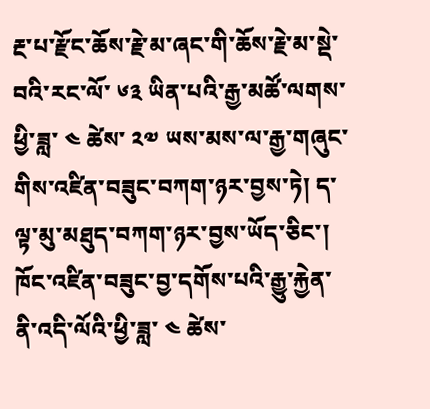རྔ་པ་རྫོང་ཆོས་རྗེ་མ་ཞང་གི་ཆོས་རྗེ་མ་སྡེ་བའི་རང་ལོ་ ༦༣ ཡིན་པའི་རྒྱ་མཚོ་ལགས་ཕྱི་ཟླ་ ༤ ཚེས་ ༢༧ ཡས་མས་ལ་རྒྱ་གཞུང་གིས་འཛིན་བཟུང་བཀག་ཉར་བྱས་ཏེ། ད་ལྟ་མུ་མཐུད་བཀག་ཉར་བྱས་ཡོད་ཅིང་། ཁོང་འཛིན་བཟུང་བྱ་དགོས་པའི་རྒྱུ་རྐྱེན་ནི་འདི་ལོའི་ཕྱི་ཟླ་ ༤ ཚེས་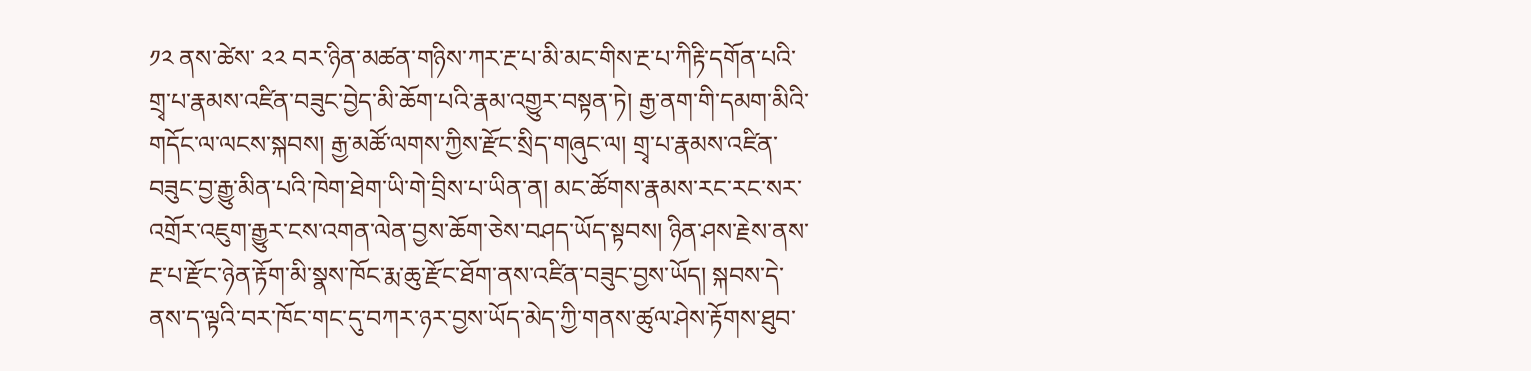༡༢ ནས་ཚེས་ ༢༢ བར་ཉིན་མཚན་གཉིས་ཀར་རྔ་པ་མི་མང་གིས་རྔ་པ་ཀིརྟི་དགོན་པའི་གྲྭ་པ་རྣམས་འཛིན་བཟུང་བྱེད་མི་ཆོག་པའི་རྣམ་འགྱུར་བསྟན་ཏེ། རྒྱ་ནག་གི་དམག་མིའི་གདོང་ལ་ལངས་སྐབས། རྒྱ་མཚོ་ལགས་ཀྱིས་རྫོང་སྲིད་གཞུང་ལ། གྲྭ་པ་རྣམས་འཛིན་བཟུང་བྱ་རྒྱུ་མིན་པའི་ཁེག་ཐེག་ཡི་གེ་བྲིས་པ་ཡིན་ན། མང་ཚོགས་རྣམས་རང་རང་སར་འགྲོར་འཇུག་རྒྱུར་ངས་འགན་ལེན་བྱས་ཆོག་ཅེས་བཤད་ཡོད་སྟབས། ཉིན་ཤས་རྗེས་ནས་རྔ་པ་རྫོང་ཉེན་རྟོག་མི་སྣས་ཁོང་རྨ་ཆུ་རྫོང་ཐོག་ནས་འཛིན་བཟུང་བྱས་ཡོད། སྐབས་དེ་ནས་ད་ལྟའི་བར་ཁོང་གང་དུ་བཀར་ཉར་བྱས་ཡོད་མེད་ཀྱི་གནས་ཚུལ་ཤེས་རྟོགས་ཐུབ་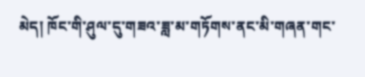མེད། ཁོང་གི་ཤུལ་དུ་གཟའ་ཟླ་མ་གཏོགས་ནང་མི་གཞན་གང་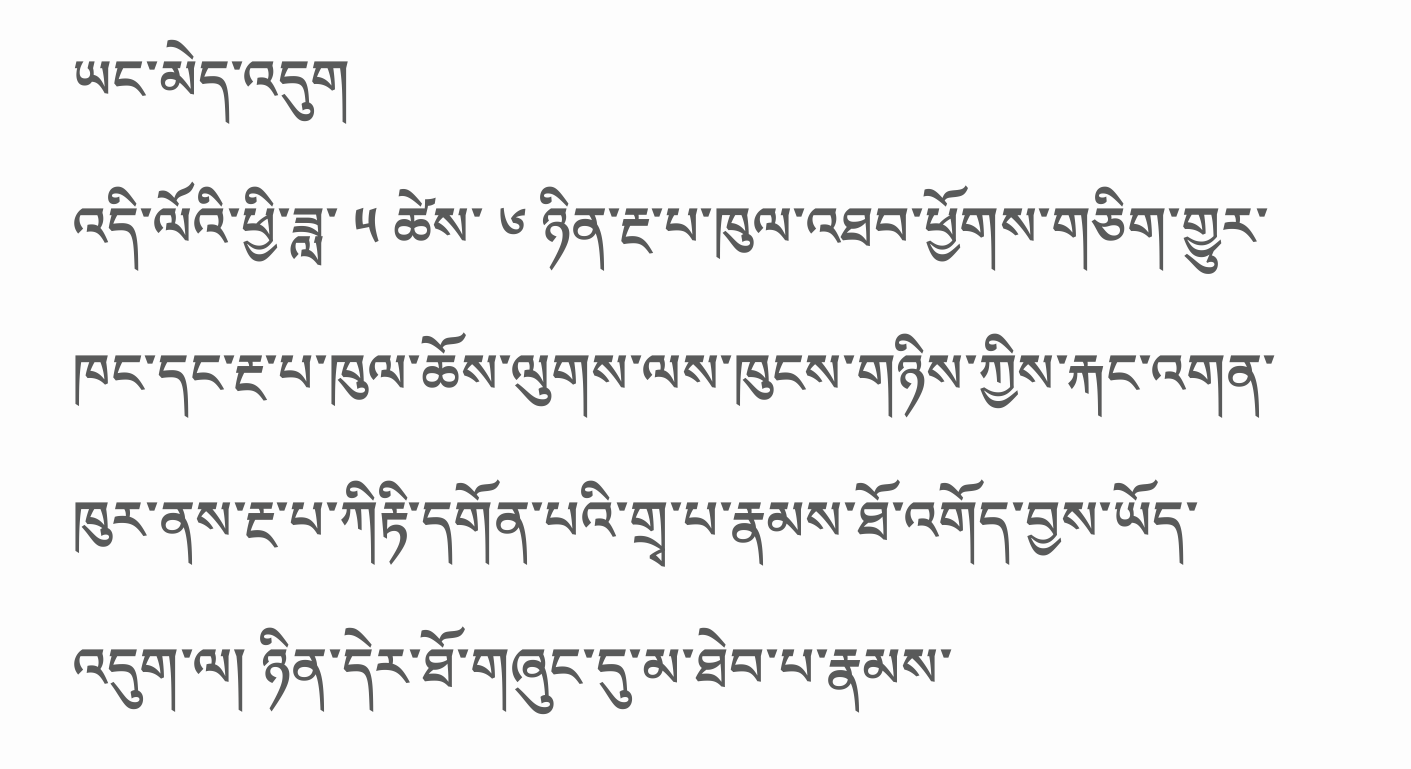ཡང་མེད་འདུག
འདི་ལོའི་ཕྱི་ཟླ་ ༥ ཚེས་ ༦ ཉིན་རྔ་པ་ཁུལ་འཐབ་ཕྱོགས་གཅིག་གྱུར་ཁང་དང་རྔ་པ་ཁུལ་ཆོས་ལུགས་ལས་ཁུངས་གཉིས་ཀྱིས་རྐང་འགན་ཁུར་ནས་རྔ་པ་ཀིརྟི་དགོན་པའི་གྲྭ་པ་རྣམས་ཐོ་འགོད་བྱས་ཡོད་འདུག་ལ། ཉིན་དེར་ཐོ་གཞུང་དུ་མ་ཐེབ་པ་རྣམས་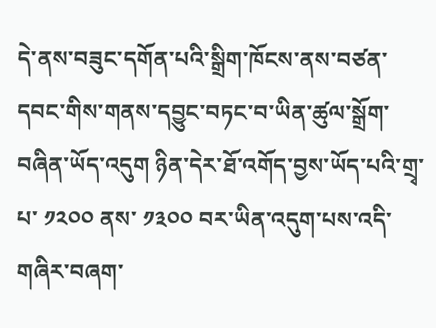དེ་ནས་བཟུང་དགོན་པའི་སྒྲིག་ཁོངས་ནས་བཙན་དབང་གིས་གནས་དབྱུང་བཏང་བ་ཡིན་ཚུལ་སྒྲོག་བཞིན་ཡོད་འདུག ཉིན་དེར་ཐོ་འགོད་བྱས་ཡོད་པའི་གྲྭ་པ་ ༡༢༠༠ ནས་ ༡༣༠༠ བར་ཡིན་འདུག་པས་འདི་གཞིར་བཞག་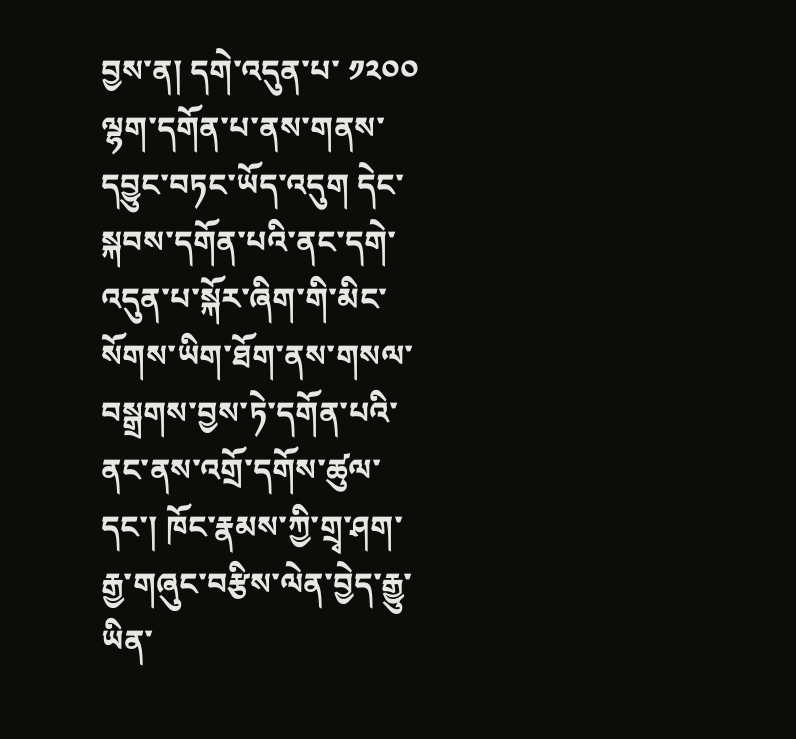བྱས་ན། དགེ་འདུན་པ་ ༡༢༠༠ ལྷག་དགོན་པ་ནས་གནས་དབྱུང་བཏང་ཡོད་འདུག དེང་སྐབས་དགོན་པའི་ནང་དགེ་འདུན་པ་སྐོར་ཞིག་གི་མིང་སོགས་ཡིག་ཐོག་ནས་གསལ་བསྒྲགས་བྱས་ཏེ་དགོན་པའི་ནང་ནས་འགྲོ་དགོས་ཚུལ་དང་། ཁོང་རྣམས་ཀྱི་གྲྭ་ཤག་རྒྱ་གཞུང་བརྩིས་ལེན་བྱེད་རྒྱུ་ཡིན་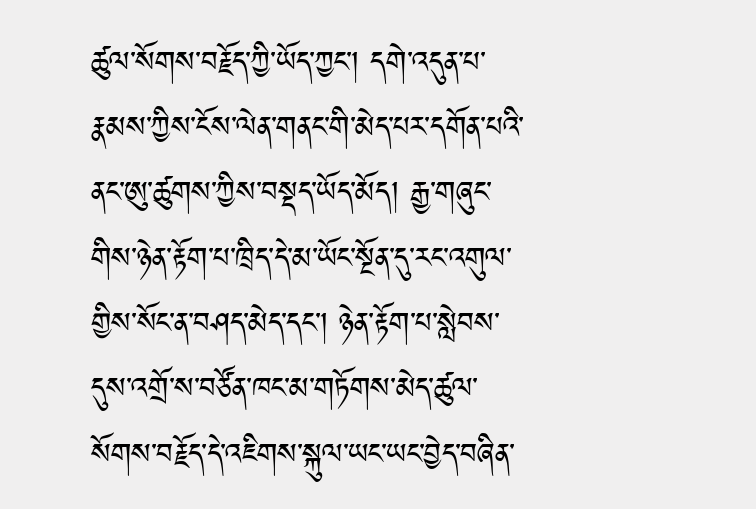ཚུལ་སོགས་བརྗོད་ཀྱི་ཡོད་ཀྱང་། དགེ་འདུན་པ་རྣམས་ཀྱིས་ངོས་ལེན་གནང་གི་མེད་པར་དགོན་པའི་ནང་ཨུ་ཚུགས་ཀྱིས་བསྡད་ཡོད་མོད། རྒྱ་གཞུང་གིས་ཉེན་རྟོག་པ་ཁྲིད་དེ་མ་ཡོང་སྔོན་དུ་རང་འགུལ་གྱིས་སོང་ན་བཤད་མེད་དང་། ཉེན་རྟོག་པ་སླེབས་དུས་འགྲོ་ས་བཙོན་ཁང་མ་གཏོགས་མེད་ཚུལ་སོགས་བརྗོད་དེ་འཇིགས་སྐུལ་ཡང་ཡང་བྱེད་བཞིན་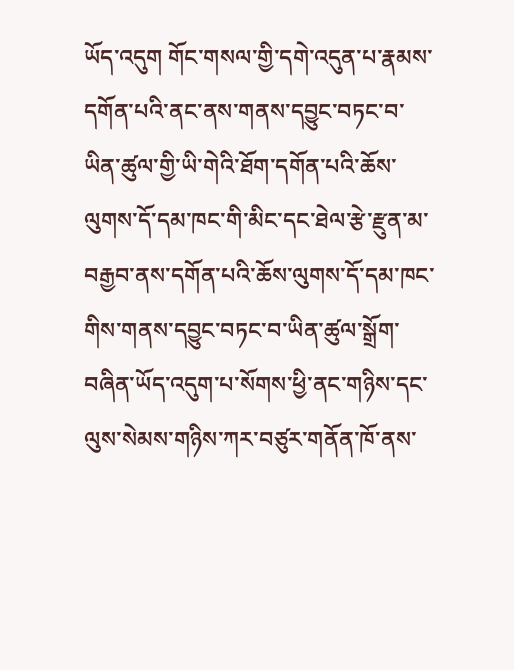ཡོད་འདུག གོང་གསལ་གྱི་དགེ་འདུན་པ་རྣམས་དགོན་པའི་ནང་ནས་གནས་དབྱུང་བཏང་བ་ཡིན་ཚུལ་གྱི་ཡི་གེའི་ཐོག་དགོན་པའི་ཆོས་ལུགས་དོ་དམ་ཁང་གི་མིང་དང་ཐེལ་རྩེ་རྫུན་མ་བརྒྱབ་ནས་དགོན་པའི་ཆོས་ལུགས་དོ་དམ་ཁང་གིས་གནས་དབྱུང་བཏང་བ་ཡིན་ཚུལ་སྒྲོག་བཞིན་ཡོད་འདུག་པ་སོགས་ཕྱི་ནང་གཉིས་དང་ལུས་སེམས་གཉིས་ཀར་བཙུར་གནོན་ཁོ་ནས་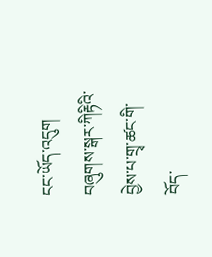ངང་ཡོད་འདུག
བཞུགས་སྒར་ཀིརྟིའི་བྱེས་པ་གྲྭ་ཚང་གི་བོད་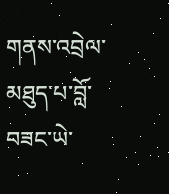གནས་འབྲེལ་མཐུད་པ་བློ་བཟང་ཡེ་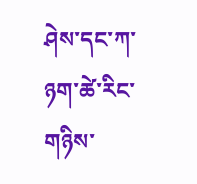ཤེས་དང་ཀ་ཉག་ཚེ་རིང་གཉིས་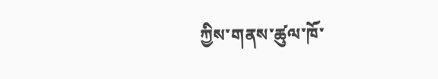ཀྱིས་གནས་ཚུལ་ཁོ་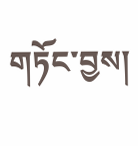གཏོང་བྱས།